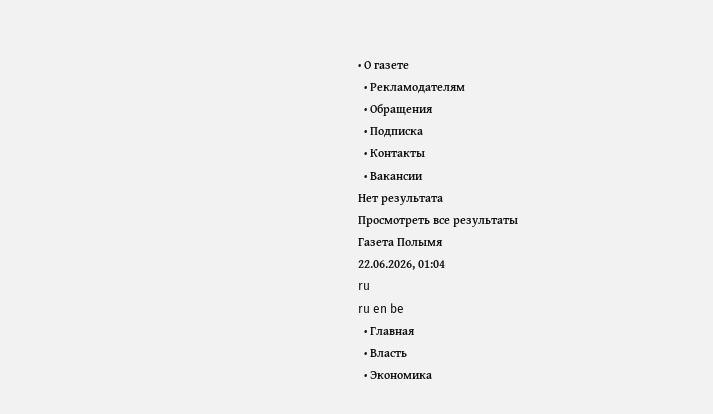• О газете
  • Рекламодателям
  • Обращения
  • Подписка
  • Контакты
  • Вакансии
Нет результата
Просмотреть все результаты
Газета Полымя
22.06.2026, 01:04
ru
ru en be
  • Главная
  • Власть
  • Экономика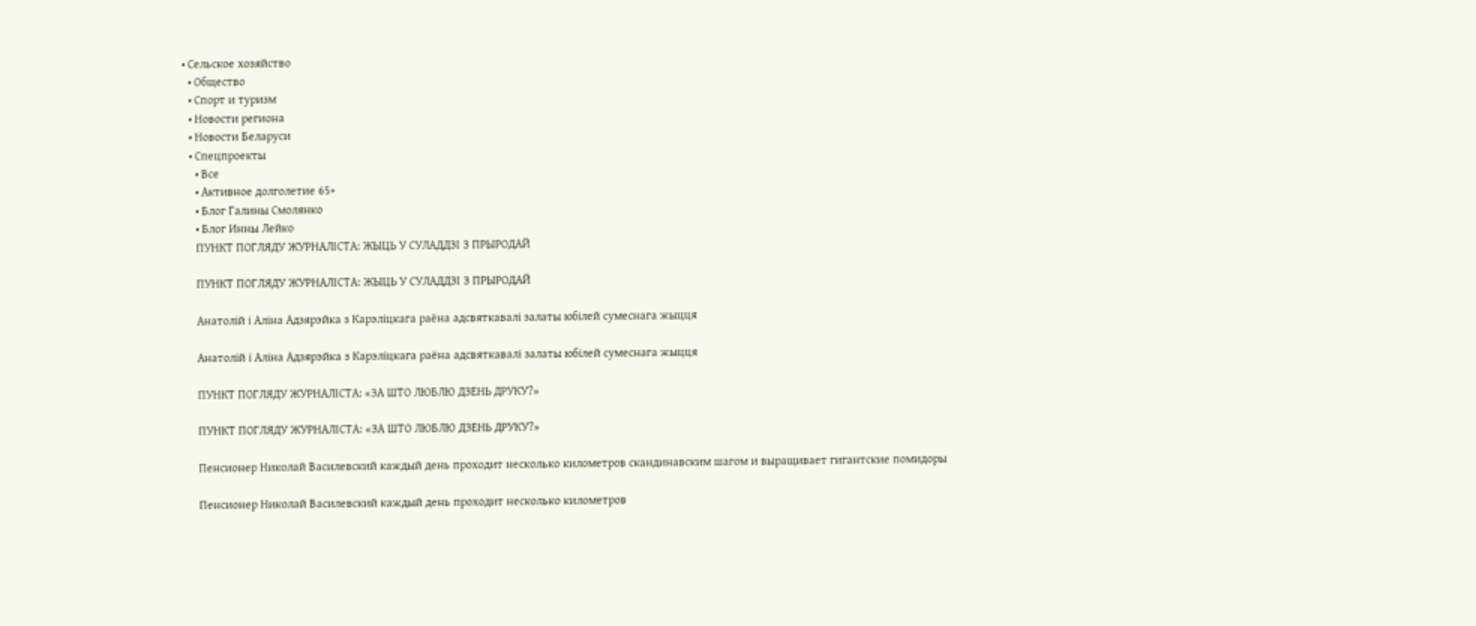• Сельское хозяйство
  • Общество
  • Спорт и туризм
  • Новости региона
  • Новости Беларуси
  • Спецпроекты
    • Все
    • Активное долголетие 65+
    • Блог Галины Смолянко
    • Блог Инны Лейко
    ПУНКТ ПОГЛЯДУ ЖУРНАЛІСТА: ЖЫЦЬ У СУЛАДДЗІ З ПРЫРОДАЙ

    ПУНКТ ПОГЛЯДУ ЖУРНАЛІСТА: ЖЫЦЬ У СУЛАДДЗІ З ПРЫРОДАЙ

    Анатолій і Аліна Адзярэйка з Карэліцкага раёна адсвяткавалі залаты юбілей сумеснага жыцця

    Анатолій і Аліна Адзярэйка з Карэліцкага раёна адсвяткавалі залаты юбілей сумеснага жыцця

    ПУНКТ ПОГЛЯДУ ЖУРНАЛІСТА: «ЗА ШТО ЛЮБЛЮ ДЗЕНЬ ДРУКУ?»

    ПУНКТ ПОГЛЯДУ ЖУРНАЛІСТА: «ЗА ШТО ЛЮБЛЮ ДЗЕНЬ ДРУКУ?»

    Пенсионер Николай Василевский каждый день проходит несколько километров скандинавским шагом и выращивает гигантские помидоры

    Пенсионер Николай Василевский каждый день проходит несколько километров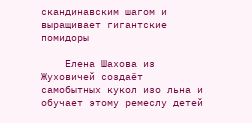скандинавским шагом и выращивает гигантские помидоры

    Елена Шахова из Жуховичей создаёт самобытных кукол изо льна и обучает этому ремеслу детей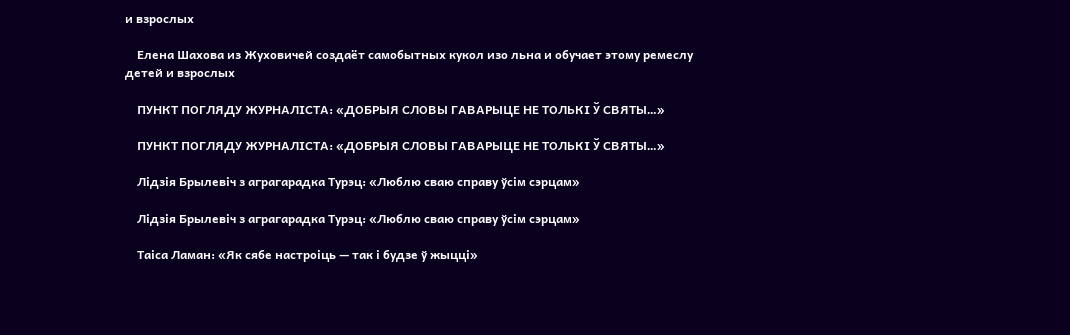и взрослых

    Елена Шахова из Жуховичей создаёт самобытных кукол изо льна и обучает этому ремеслу детей и взрослых

    ПУНКТ ПОГЛЯДУ ЖУРНАЛІСТА: «ДОБРЫЯ СЛОВЫ ГАВАРЫЦЕ НЕ ТОЛЬКІ Ў СВЯТЫ…»

    ПУНКТ ПОГЛЯДУ ЖУРНАЛІСТА: «ДОБРЫЯ СЛОВЫ ГАВАРЫЦЕ НЕ ТОЛЬКІ Ў СВЯТЫ…»

    Лідзія Брылевіч з аграгарадка Турэц: «Люблю сваю справу ўсім сэрцам»

    Лідзія Брылевіч з аграгарадка Турэц: «Люблю сваю справу ўсім сэрцам»

    Таіса Ламан: «Як сябе настроіць — так і будзе ў жыцці»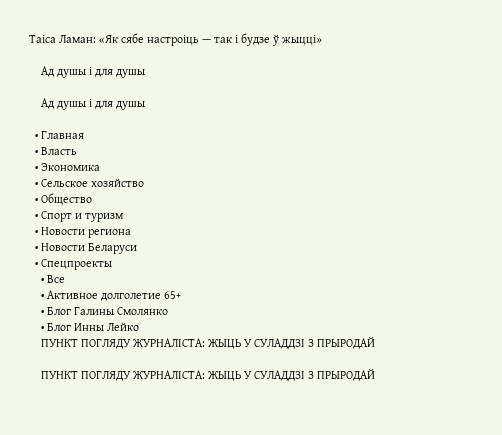Таіса Ламан: «Як сябе настроіць — так і будзе ў жыцці»

    Ад душы і для душы

    Ад душы і для душы

  • Главная
  • Власть
  • Экономика
  • Сельское хозяйство
  • Общество
  • Спорт и туризм
  • Новости региона
  • Новости Беларуси
  • Спецпроекты
    • Все
    • Активное долголетие 65+
    • Блог Галины Смолянко
    • Блог Инны Лейко
    ПУНКТ ПОГЛЯДУ ЖУРНАЛІСТА: ЖЫЦЬ У СУЛАДДЗІ З ПРЫРОДАЙ

    ПУНКТ ПОГЛЯДУ ЖУРНАЛІСТА: ЖЫЦЬ У СУЛАДДЗІ З ПРЫРОДАЙ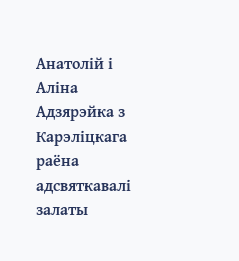Анатолій і Аліна Адзярэйка з Карэліцкага раёна адсвяткавалі залаты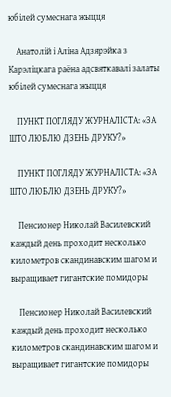юбілей сумеснага жыцця

    Анатолій і Аліна Адзярэйка з Карэліцкага раёна адсвяткавалі залаты юбілей сумеснага жыцця

    ПУНКТ ПОГЛЯДУ ЖУРНАЛІСТА: «ЗА ШТО ЛЮБЛЮ ДЗЕНЬ ДРУКУ?»

    ПУНКТ ПОГЛЯДУ ЖУРНАЛІСТА: «ЗА ШТО ЛЮБЛЮ ДЗЕНЬ ДРУКУ?»

    Пенсионер Николай Василевский каждый день проходит несколько километров скандинавским шагом и выращивает гигантские помидоры

    Пенсионер Николай Василевский каждый день проходит несколько километров скандинавским шагом и выращивает гигантские помидоры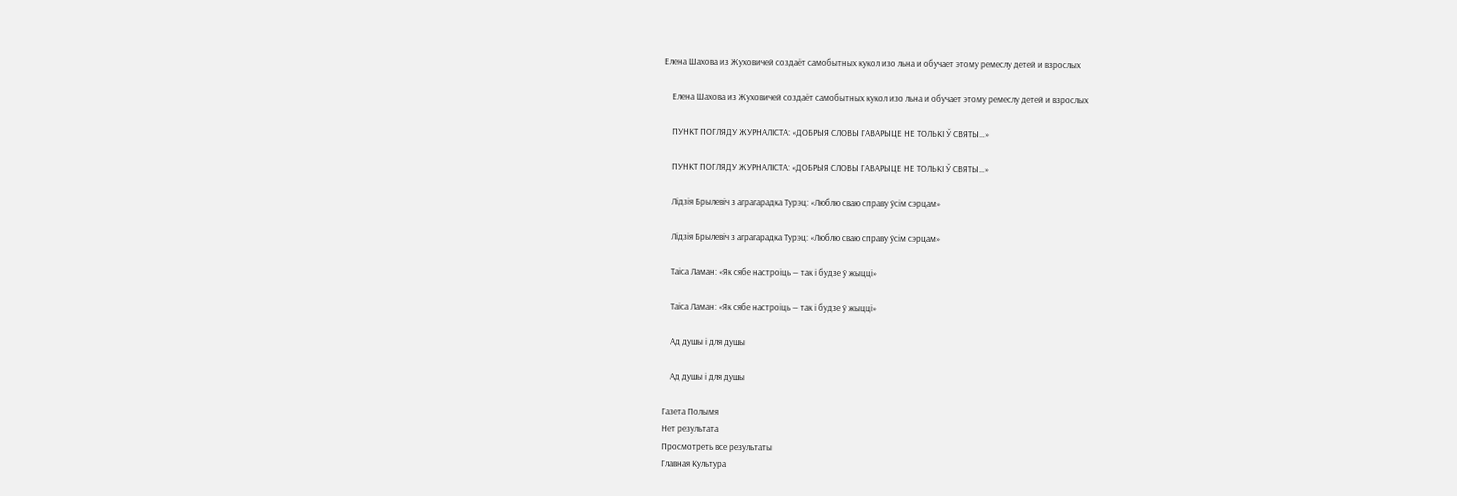Елена Шахова из Жуховичей создаёт самобытных кукол изо льна и обучает этому ремеслу детей и взрослых

    Елена Шахова из Жуховичей создаёт самобытных кукол изо льна и обучает этому ремеслу детей и взрослых

    ПУНКТ ПОГЛЯДУ ЖУРНАЛІСТА: «ДОБРЫЯ СЛОВЫ ГАВАРЫЦЕ НЕ ТОЛЬКІ Ў СВЯТЫ…»

    ПУНКТ ПОГЛЯДУ ЖУРНАЛІСТА: «ДОБРЫЯ СЛОВЫ ГАВАРЫЦЕ НЕ ТОЛЬКІ Ў СВЯТЫ…»

    Лідзія Брылевіч з аграгарадка Турэц: «Люблю сваю справу ўсім сэрцам»

    Лідзія Брылевіч з аграгарадка Турэц: «Люблю сваю справу ўсім сэрцам»

    Таіса Ламан: «Як сябе настроіць — так і будзе ў жыцці»

    Таіса Ламан: «Як сябе настроіць — так і будзе ў жыцці»

    Ад душы і для душы

    Ад душы і для душы

Газета Полымя
Нет результата
Просмотреть все результаты
Главная Культура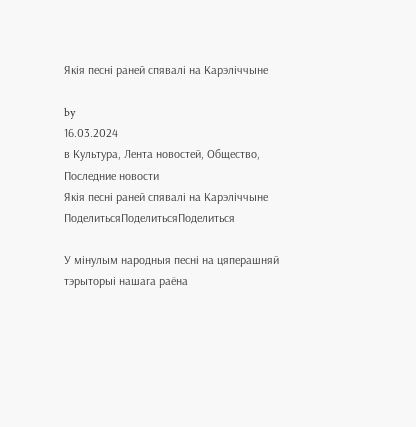Якія песні раней спявалі на Карэліччыне

by
16.03.2024
в Культура, Лента новостей, Общество, Последние новости
Якія песні раней спявалі на Карэліччыне
ПоделитьсяПоделитьсяПоделиться

У мінулым народныя песні на цяперашняй тэрыторыі нашага раёна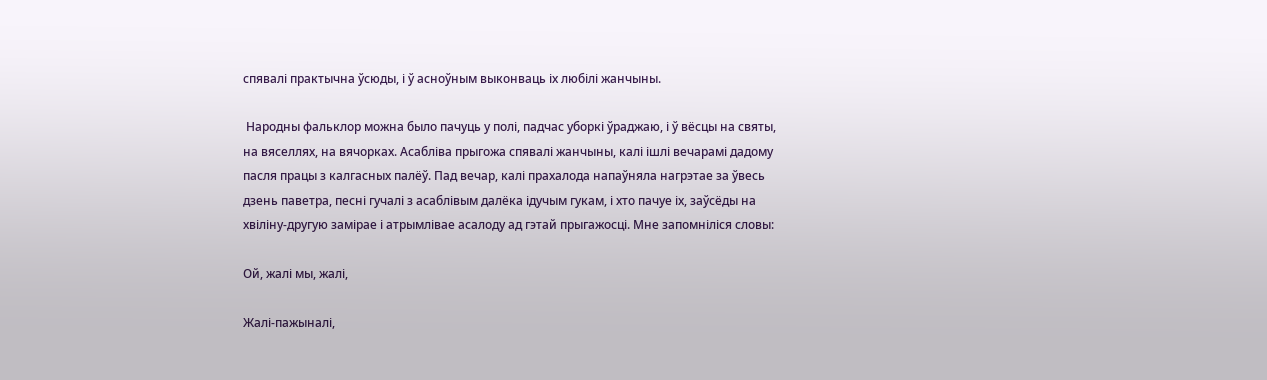спявалі практычна ўсюды, і ў асноўным выконваць іх любілі жанчыны.

 Народны фальклор можна было пачуць у полі, падчас уборкі ўраджаю, і ў вёсцы на святы, на вяселлях, на вячорках. Асабліва прыгожа спявалі жанчыны, калі ішлі вечарамі дадому пасля працы з калгасных палёў. Пад вечар, калі прахалода напаўняла нагрэтае за ўвесь дзень паветра, песні гучалі з асаблівым далёка ідучым гукам, і хто пачуе іх, заўсёды на хвіліну-другую замірае і атрымлівае асалоду ад гэтай прыгажосці. Мне запомніліся словы:

Ой, жалі мы, жалі,

Жалі-пажыналі,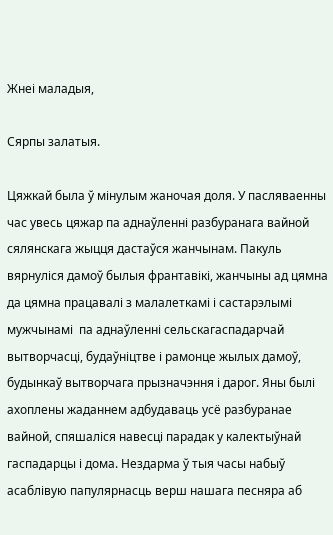Жнеі маладыя,

Сярпы залатыя.

Цяжкай была ў мінулым жаночая доля. У пасляваенны час увесь цяжар па аднаўленні разбуранага вайной сялянскага жыцця дастаўся жанчынам. Пакуль вярнуліся дамоў былыя франтавікі, жанчыны ад цямна да цямна працавалі з малалеткамі і састарэлымі мужчынамі  па аднаўленні сельскагаспадарчай вытворчасці, будаўніцтве і рамонце жылых дамоў, будынкаў вытворчага прызначэння і дарог. Яны былі ахоплены жаданнем адбудаваць усё разбуранае вайной, спяшаліся навесці парадак у калектыўнай гаспадарцы і дома. Нездарма ў тыя часы набыў асаблівую папулярнасць верш нашага песняра аб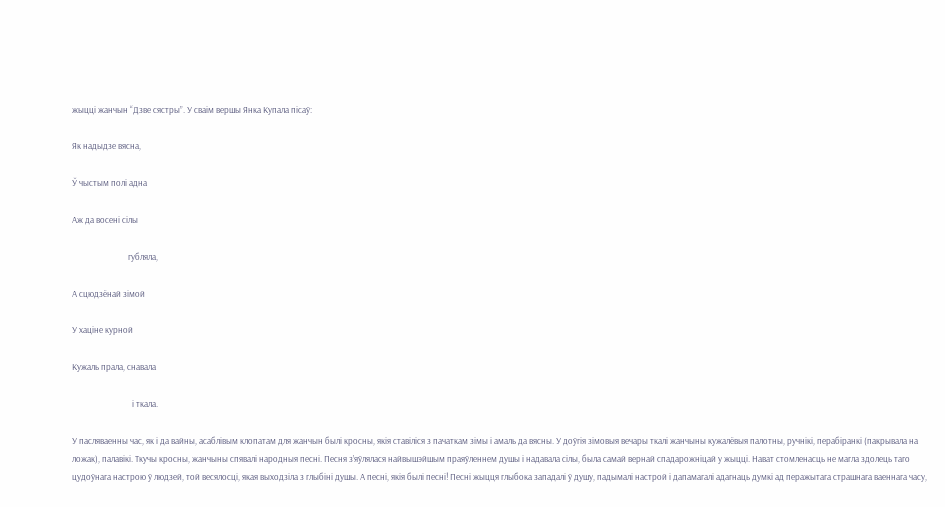жыцці жанчын “Дзве сястры”. У сваім вершы Янка Купала пісаў:

Як надыдзе вясна,

Ў чыстым полі адна

Аж да восені сілы

                            губляла,

А сцюдзёнай зімой

У хаціне курной

Кужаль прала, снавала

                              і ткала.

У пасляваенны час, як і да вайны, асаблівым клопатам для жанчын былі кросны, якія ставіліся з пачаткам зімы і амаль да вясны. У доўгія зімовыя вечары ткалі жанчыны кужалёвыя палотны, ручнікі, перабіранкі (пакрывала на ложак), палавікі. Ткучы кросны, жанчыны спявалі народныя песні. Песня з’яўлялася найвышэйшым праяўленнем душы і надавала сілы, была самай вернай спадарожніцай у жыцці. Нават стомленасць не магла здолець таго цудоўнага настрою ў людзей, той весялосці, якая выходзіла з глыбіні душы. А песні, якія былі песні! Песні жыцця глыбока западалі ў душу, падымалі настрой і дапамагалі адагнаць думкі ад перажытага страшнага ваеннага часу,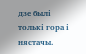дзе былі толькі гора і нястачы.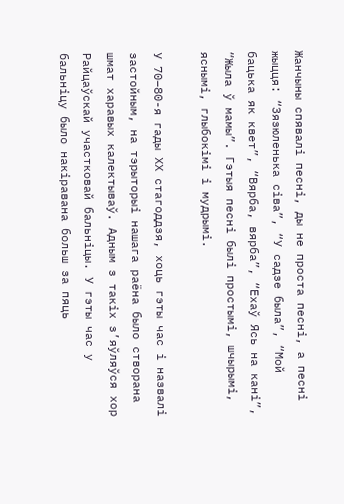Жанчыны спявалі песні, ды не проста песні, а песні жыцця: “Зязюленька сіва”, “У садзе была”, “Мой бацька як квет”, “Вярба, вярба”, “Ехаў Ясь на кані”, “Жыла ў мамы”. Гэтыя песні былі простымі, шчырымі, яснымі, глыбокімі і мудрымі.

У 70–80-я гады ХХ стагоддзя, хоць гэты час і назвалі застойным, на тэрыторыі нашага раёна было створана шмат харавых калектываў. Адным з такіх з’яўляўся хор Райцаўскай участковай бальніцы. У гэты час у бальніцу было накіравана больш за пяць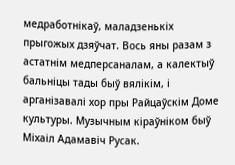медработнікаў, маладзенькіх прыгожых дзяўчат. Вось яны разам з астатнім медперсаналам, а калектыў бальніцы тады быў вялікім, і арганізавалі хор пры Райцаўскім Доме культуры. Музычным кіраўніком быў Міхаіл Адамавіч Русак.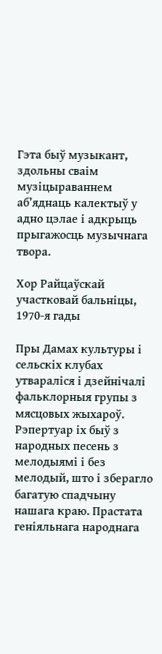Гэта быў музыкант, здольны сваім музіцыраваннем аб’яднаць калектыў у адно цэлае і адкрыць прыгажосць музычнага твора.

Хор Райцаўскай участковай бальніцы, 1970-я гады

Пры Дамах культуры і сельскіх клубах утвараліся і дзейнічалі фальклорныя групы з мясцовых жыхароў. Рэпертуар іх быў з народных песень з мелодыямі і без мелодый, што і зберагло багатую спадчыну нашага краю. Прастата геніяльнага народнага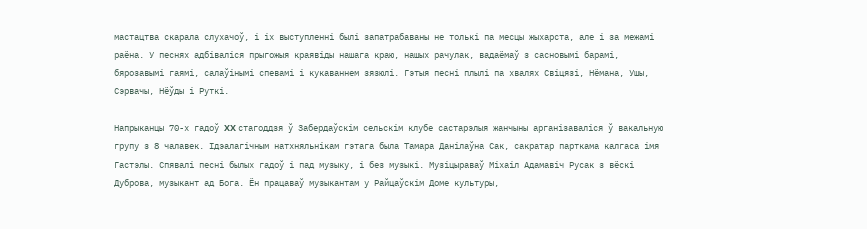мастацтва скарала слухачоў, і іх выступленні былі запатрабаваны не толькі па месцы жыхарста, але і за межамі раёна. У песнях адбіваліся прыгожыя краявіды нашага краю, нашых рачулак, вадаёмаў з сасновымі барамі, бярозавымі гаямі, салаўінымі спевамі і кукаваннем зязюлі. Гэтыя песні плылі па хвалях Свіцязі, Нёмана, Ушы, Сэрвачы, Нёўды і Руткі.

Напрыканцы 70-х гадоў XX стагоддзя ў Забердаўскім сельскім клубе састарэлыя жанчыны арганізаваліся ў вакальную групу з 8 чалавек. Ідэалагічным натхняльнікам гэтага была Тамара Данілаўна Сак, сакратар парткама калгаса імя Гастэлы. Спявалі песні былых гадоў і пад музыку, і без музыкі. Музіцыраваў Міхаіл Адамавіч Русак з вёскі Дуброва, музыкант ад Бога. Ён працаваў музыкантам у Райцаўскім Доме культуры,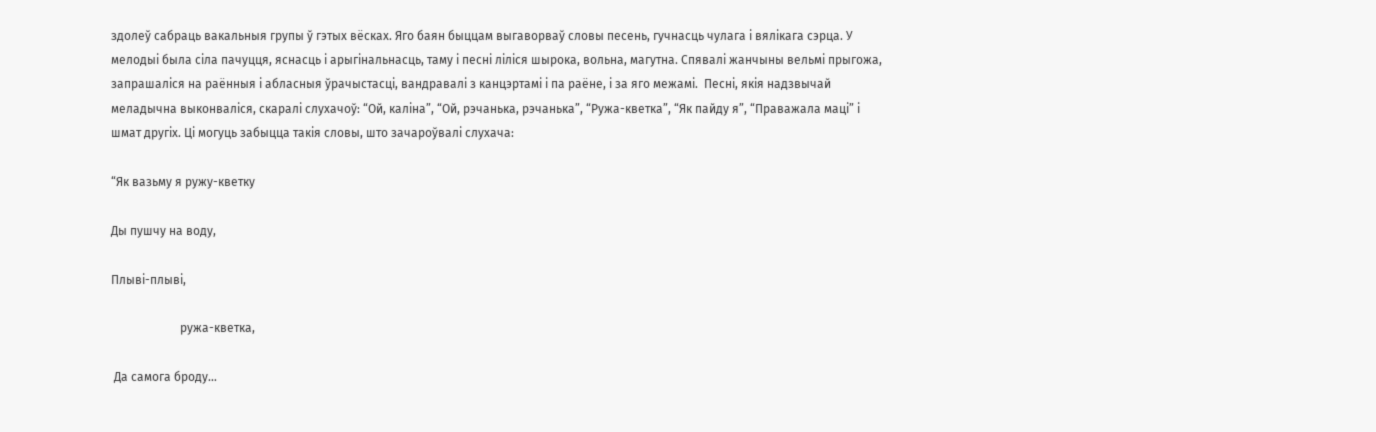здолеў сабраць вакальныя групы ў гэтых вёсках. Яго баян быццам выгаворваў словы песень, гучнасць чулага і вялікага сэрца. У мелодыі была сіла пачуцця, яснасць і арыгінальнасць, таму і песні ліліся шырока, вольна, магутна. Спявалі жанчыны вельмі прыгожа, запрашаліся на раённыя і абласныя ўрачыстасці, вандравалі з канцэртамі і па раёне, і за яго межамі.  Песні, якія надзвычай меладычна выконваліся, скаралі слухачоў: “Ой, каліна”, “Ой, рэчанька, рэчанька”, “Ружа-кветка”, “Як пайду я”, “Праважала маці” і шмат другіх. Ці могуць забыцца такія словы, што зачароўвалі слухача:

“Як вазьму я ружу-кветку

Ды пушчу на воду,

Плыві-плыві,

                       ружа-кветка,

 Да самога броду…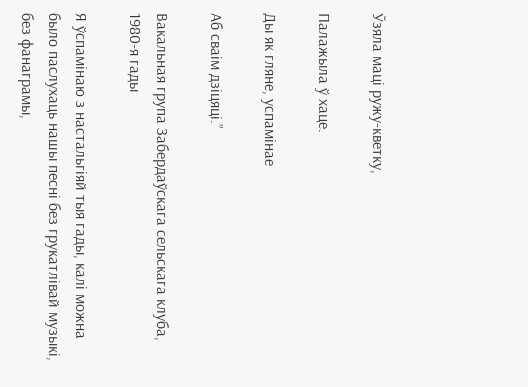Ўзяла маці ружу-кветку,

Палажыла ў хаце.

Ды як гляне, успамінае

Аб сваім дзіцяці.”

Вакальная група Забердаўскага сельскага клуба, 1980-я гады

Я ўспамінаю з настальгіяй тыя гады, калі можна было паслухаць нашы песні без грукатлівай музыкі, без фанаграмы,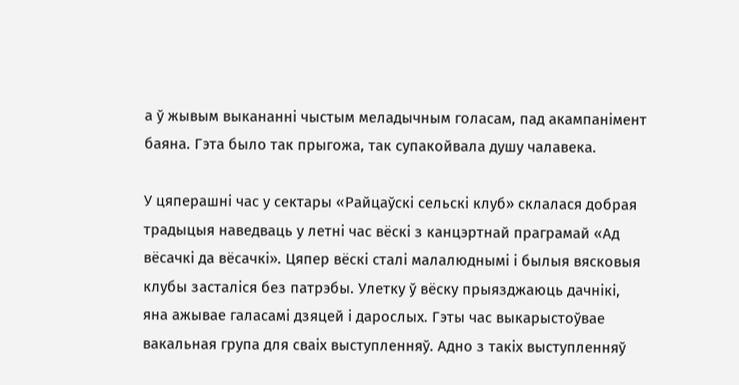а ў жывым выкананні чыстым меладычным голасам, пад акампанімент баяна. Гэта было так прыгожа, так супакойвала душу чалавека.

У цяперашні час у сектары «Райцаўскі сельскі клуб» склалася добрая традыцыя наведваць у летні час вёскі з канцэртнай праграмай «Ад вёсачкі да вёсачкі». Цяпер вёскі сталі малалюднымі і былыя вясковыя клубы засталіся без патрэбы. Улетку ў вёску прыязджаюць дачнікі, яна ажывае галасамі дзяцей і дарослых. Гэты час выкарыстоўвае вакальная група для сваіх выступленняў. Адно з такіх выступленняў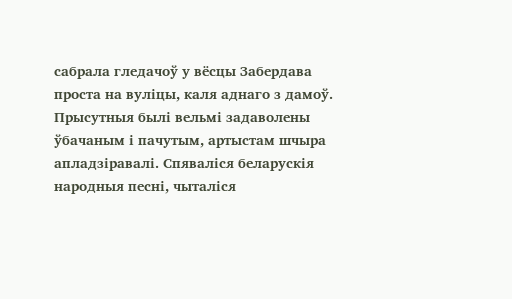сабрала гледачоў у вёсцы Забердава проста на вуліцы, каля аднаго з дамоў. Прысутныя былі вельмі задаволены ўбачаным і пачутым, артыстам шчыра апладзіравалі. Спяваліся беларускія народныя песні, чыталіся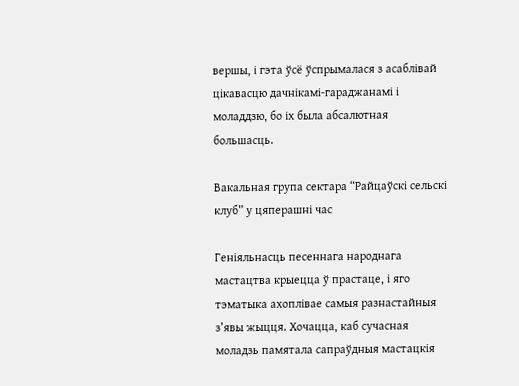вершы, і гэта ўсё ўспрымалася з асаблівай цікавасцю дачнікамі-гараджанамі і моладдзю, бо іх была абсалютная большасць.

Вакальная група сектара “Райцаўскі сельскі клуб” у цяперашні час

Геніяльнасць песеннага народнага мастацтва крыецца ў прастаце, і яго тэматыка ахоплівае самыя разнастайныя з’явы жыцця. Хочацца, каб сучасная моладзь памятала сапраўдныя мастацкія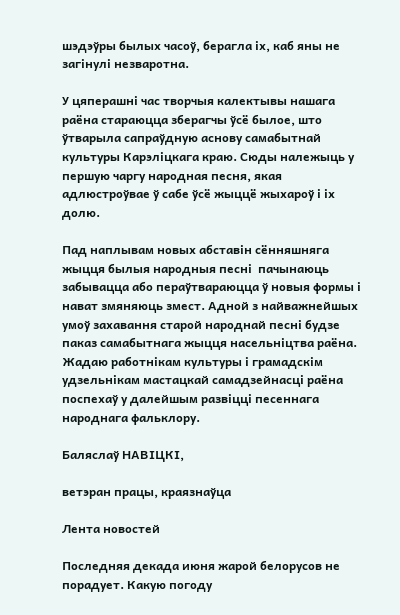шэдэўры былых часоў, берагла іх, каб яны не загінулі незваротна.

У цяперашні час творчыя калектывы нашага раёна стараюцца зберагчы ўсё былое, што ўтварыла сапраўдную аснову самабытнай культуры Карэліцкага краю. Сюды належыць у першую чаргу народная песня, якая адлюстроўвае ў сабе ўсё жыццё жыхароў і іх долю.

Пад наплывам новых абставін сённяшняга жыцця былыя народныя песні  пачынаюць забывацца або пераўтвараюцца ў новыя формы і нават змяняюць змест. Адной з найважнейшых умоў захавання старой народнай песні будзе паказ самабытнага жыцця насельніцтва раёна. Жадаю работнікам культуры і грамадскім удзельнікам мастацкай самадзейнасці раёна поспехаў у далейшым развіцці песеннага народнага фальклору.

Баляслаў НАВІЦКІ,

ветэран працы, краязнаўца

Лента новостей

Последняя декада июня жарой белорусов не порадует. Какую погоду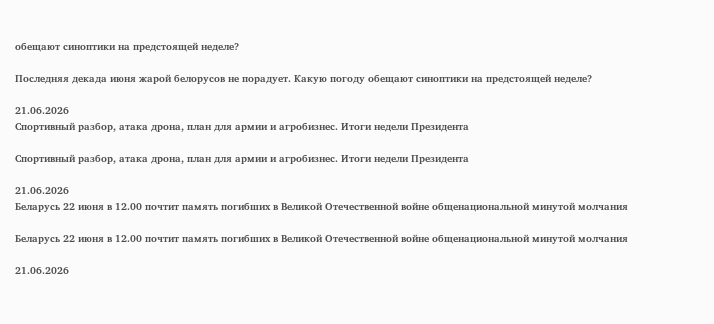обещают синоптики на предстоящей неделе?

Последняя декада июня жарой белорусов не порадует. Какую погоду обещают синоптики на предстоящей неделе?

21.06.2026
Спортивный разбор, атака дрона, план для армии и агробизнес. Итоги недели Президента

Спортивный разбор, атака дрона, план для армии и агробизнес. Итоги недели Президента

21.06.2026
Беларусь 22 июня в 12.00 почтит память погибших в Великой Отечественной войне общенациональной минутой молчания

Беларусь 22 июня в 12.00 почтит память погибших в Великой Отечественной войне общенациональной минутой молчания

21.06.2026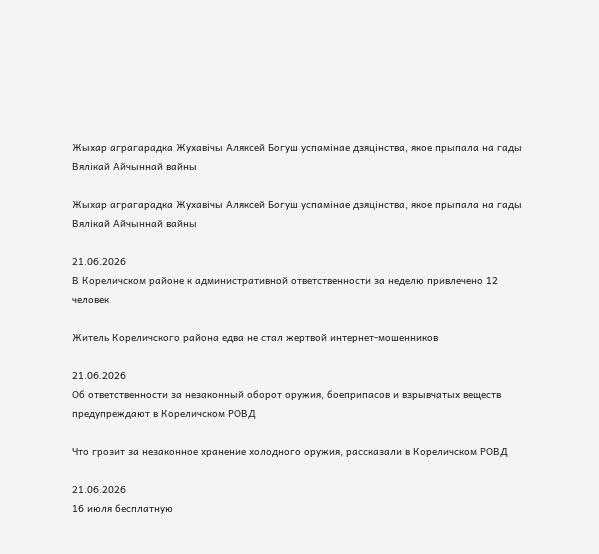Жыхар аграгарадка Жухавічы Аляксей Богуш успамінае дзяцінства, якое прыпала на гады Вялікай Айчыннай вайны

Жыхар аграгарадка Жухавічы Аляксей Богуш успамінае дзяцінства, якое прыпала на гады Вялікай Айчыннай вайны

21.06.2026
В Кореличском районе к административной ответственности за неделю привлечено 12 человек

Житель Кореличского района едва не стал жертвой интернет-мошенников

21.06.2026
Об ответственности за незаконный оборот оружия, боеприпасов и взрывчатых веществ предупреждают в Кореличском РОВД

Что грозит за незаконное хранение холодного оружия, рассказали в Кореличском РОВД

21.06.2026
16 июля бесплатную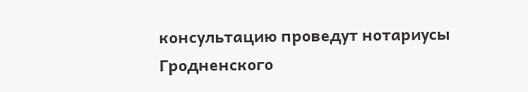консультацию проведут нотариусы Гродненского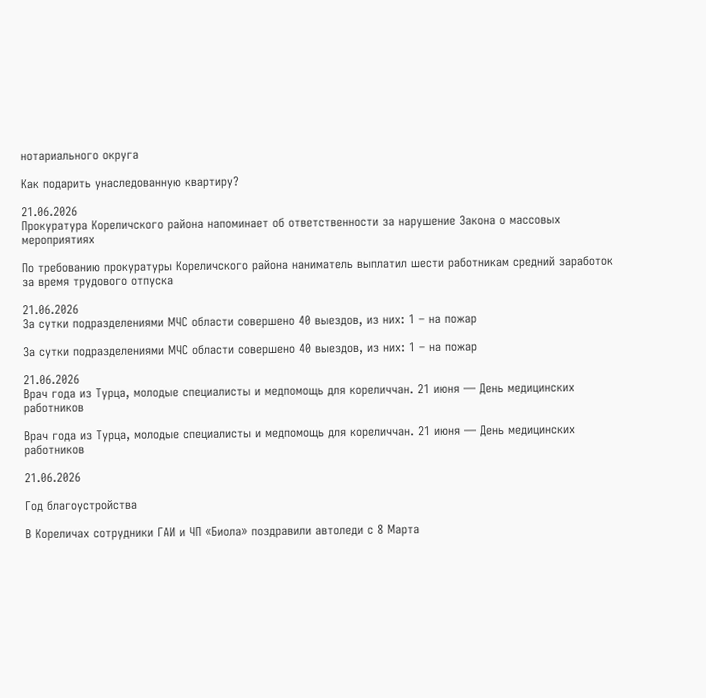нотариального округа

Как подарить унаследованную квартиру?

21.06.2026
Прокуратура Кореличского района напоминает об ответственности за нарушение Закона о массовых мероприятиях

По требованию прокуратуры Кореличского района наниматель выплатил шести работникам средний заработок за время трудового отпуска

21.06.2026
За сутки подразделениями МЧС области совершено 40 выездов, из них: 1 – на пожар

За сутки подразделениями МЧС области совершено 40 выездов, из них: 1 – на пожар

21.06.2026
Врач года из Турца, молодые специалисты и медпомощь для кореличчан. 21 июня — День медицинских работников

Врач года из Турца, молодые специалисты и медпомощь для кореличчан. 21 июня — День медицинских работников

21.06.2026

Год благоустройства

В Кореличах сотрудники ГАИ и ЧП «Биола» поздравили автоледи с 8 Марта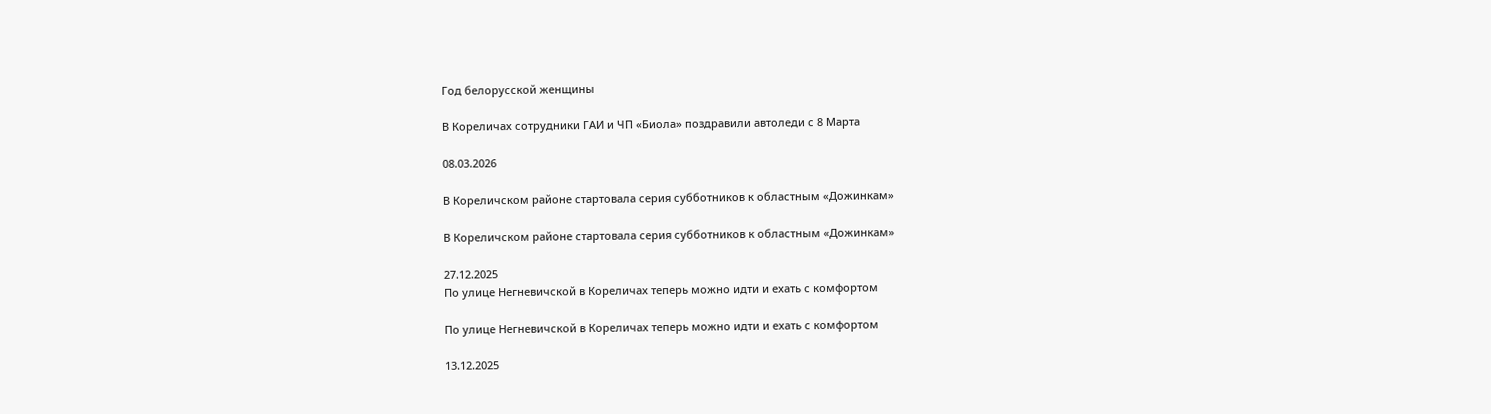Год белорусской женщины

В Кореличах сотрудники ГАИ и ЧП «Биола» поздравили автоледи с 8 Марта

08.03.2026

В Кореличском районе стартовала серия субботников к областным «Дожинкам»

В Кореличском районе стартовала серия субботников к областным «Дожинкам»

27.12.2025
По улице Негневичской в Кореличах теперь можно идти и ехать с комфортом

По улице Негневичской в Кореличах теперь можно идти и ехать с комфортом

13.12.2025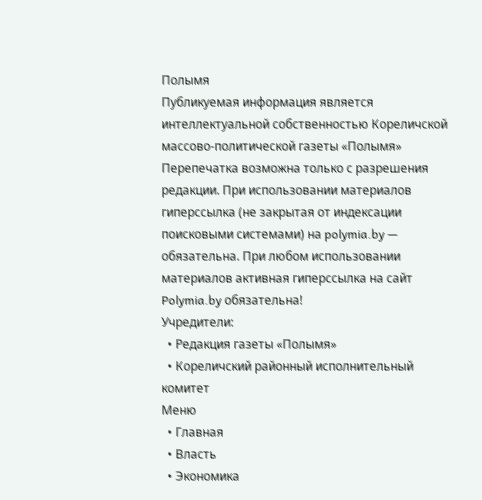Полымя
Публикуемая информация является интеллектуальной собственностью Кореличской массово‑политической газеты «Полымя» Перепечатка возможна только с разрешения редакции. При использовании материалов гиперссылка (не закрытая от индексации поисковыми системами) на polymia.by — обязательна. При любом использовании материалов активная гиперссылка на сайт Polymia.by обязательна!
Учредители:
  • Редакция газеты «Полымя»
  • Кореличский районный исполнительный комитет
Меню
  • Главная
  • Власть
  • Экономика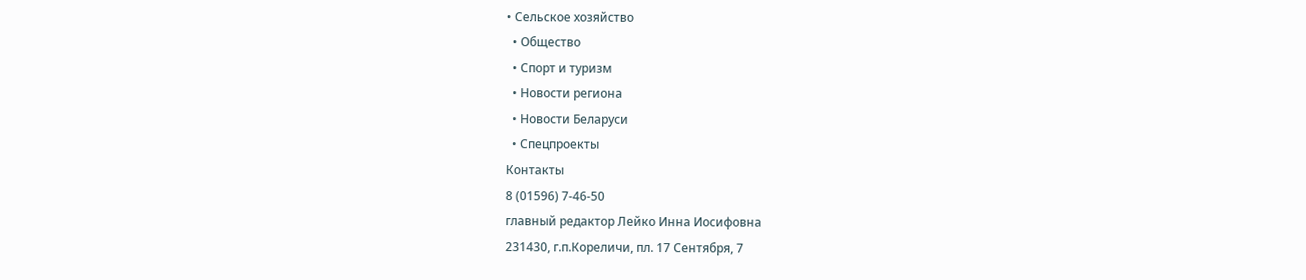• Сельское хозяйство
  • Общество
  • Спорт и туризм
  • Новости региона
  • Новости Беларуси
  • Спецпроекты
Контакты
8 (01596) 7-46-50
главный редактор Лейко Инна Иосифовна
231430, г.п.Кореличи, пл. 17 Сентября, 7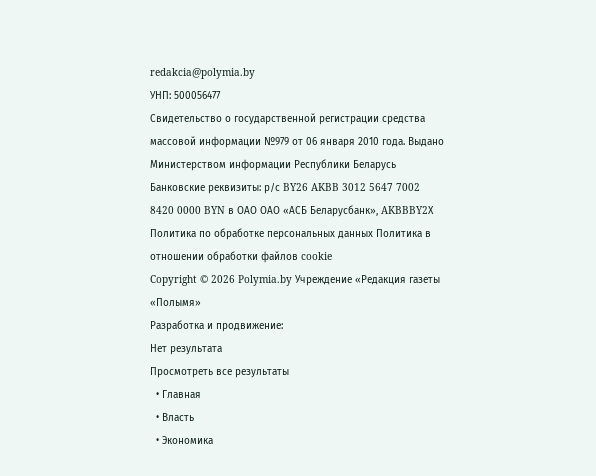redakcia@polymia.by
УНП: 500056477
Свидетельство о государственной регистрации средства массовой информации №979 от 06 января 2010 года. Выдано Министерством информации Республики Беларусь
Банковские реквизиты: р/с BY26 AKBB 3012 5647 7002 8420 0000 BYN в ОАО ОАО «АСБ Беларусбанк», AKBBBY2Х
Политика по обработке персональных данных Политика в отношении обработки файлов cookie
Copyright © 2026 Polymia.by Учреждение «Редакция газеты «Полымя»
Разработка и продвижение:
Нет результата
Просмотреть все результаты
  • Главная
  • Власть
  • Экономика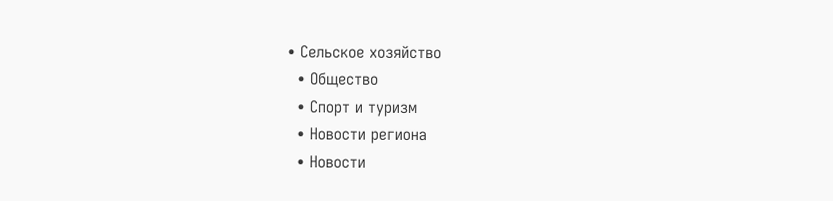• Сельское хозяйство
  • Общество
  • Спорт и туризм
  • Новости региона
  • Новости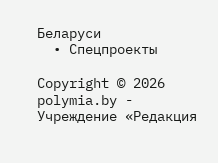Беларуси
  • Спецпроекты

Copyright © 2026 polymia.by - Учреждение «Редакция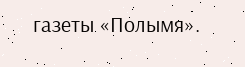газеты «Полымя».